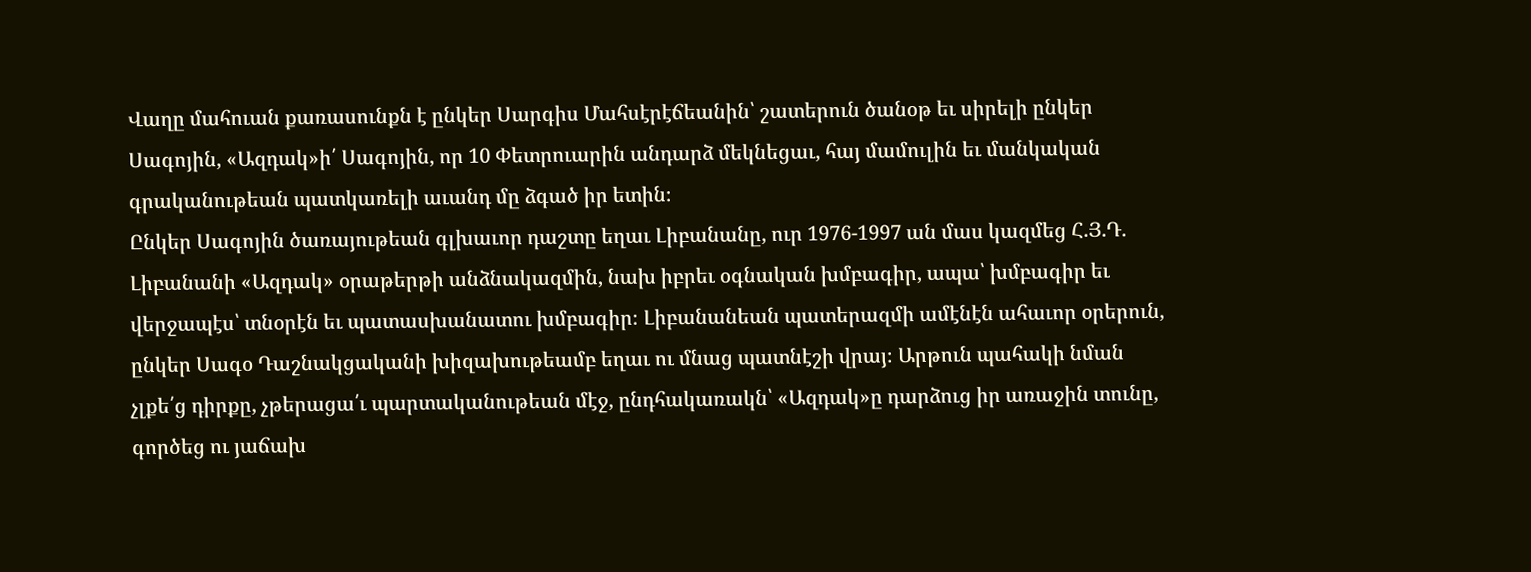Վաղը մահուան քառասունքն է ընկեր Սարգիս Մահսէրէճեանին՝ շատերուն ծանօթ եւ սիրելի ընկեր Սագոյին, «Ազդակ»ի՛ Սագոյին, որ 10 Փետրուարին անդարձ մեկնեցաւ, հայ մամուլին եւ մանկական գրականութեան պատկառելի աւանդ մը ձգած իր ետին։
Ընկեր Սագոյին ծառայութեան գլխաւոր դաշտը եղաւ Լիբանանը, ուր 1976-1997 ան մաս կազմեց Հ.Յ.Դ. Լիբանանի «Ազդակ» օրաթերթի անձնակազմին, նախ իբրեւ օգնական խմբագիր, ապա՝ խմբագիր եւ վերջապէս՝ տնօրէն եւ պատասխանատու խմբագիր։ Լիբանանեան պատերազմի ամէնէն ահաւոր օրերուն, ընկեր Սագօ Դաշնակցականի խիզախութեամբ եղաւ ու մնաց պատնէշի վրայ։ Արթուն պահակի նման չլքե՛ց դիրքը, չթերացա՛ւ պարտականութեան մէջ, ընդհակառակն՝ «Ազդակ»ը դարձուց իր առաջին տունը, գործեց ու յաճախ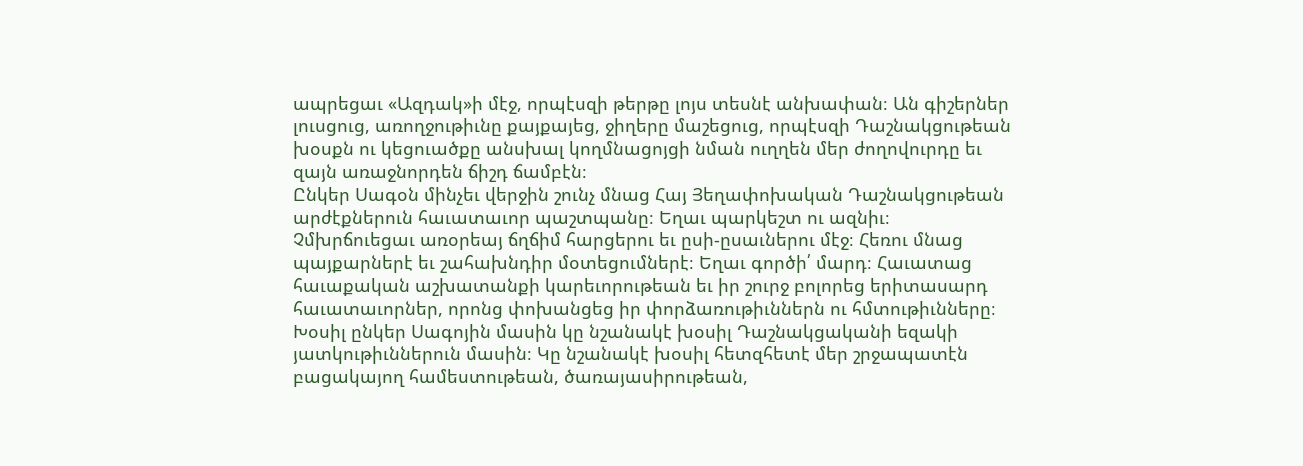ապրեցաւ «Ազդակ»ի մէջ, որպէսզի թերթը լոյս տեսնէ անխափան։ Ան գիշերներ լուսցուց, առողջութիւնը քայքայեց, ջիղերը մաշեցուց, որպէսզի Դաշնակցութեան խօսքն ու կեցուածքը անսխալ կողմնացոյցի նման ուղղեն մեր ժողովուրդը եւ զայն առաջնորդեն ճիշդ ճամբէն։
Ընկեր Սագօն մինչեւ վերջին շունչ մնաց Հայ Յեղափոխական Դաշնակցութեան արժէքներուն հաւատաւոր պաշտպանը։ Եղաւ պարկեշտ ու ազնիւ։ Չմխրճուեցաւ առօրեայ ճղճիմ հարցերու եւ ըսի-ըսաւներու մէջ։ Հեռու մնաց պայքարներէ եւ շահախնդիր մօտեցումներէ։ Եղաւ գործի՛ մարդ։ Հաւատաց հաւաքական աշխատանքի կարեւորութեան եւ իր շուրջ բոլորեց երիտասարդ հաւատաւորներ, որոնց փոխանցեց իր փորձառութիւններն ու հմտութիւնները։
Խօսիլ ընկեր Սագոյին մասին կը նշանակէ խօսիլ Դաշնակցականի եզակի յատկութիւններուն մասին։ Կը նշանակէ խօսիլ հետզհետէ մեր շրջապատէն բացակայող համեստութեան, ծառայասիրութեան,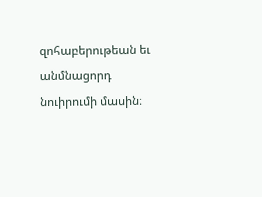զոհաբերութեան եւ անմնացորդ նուիրումի մասին։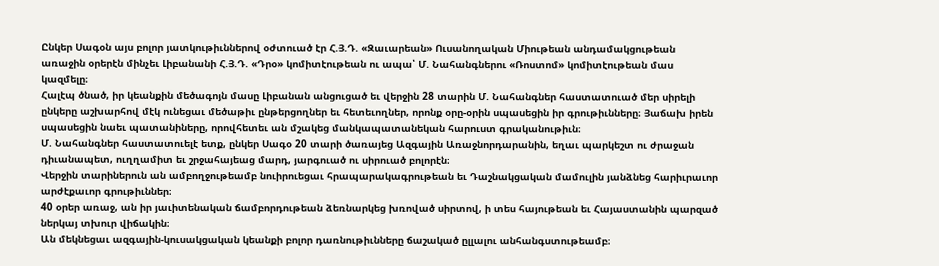Ընկեր Սագօն այս բոլոր յատկութիւններով օժտուած էր Հ.Յ.Դ. «Զաւարեան» Ուսանողական Միութեան անդամակցութեան առաջին օրերէն մինչեւ Լիբանանի Հ.Յ.Դ. «Դրօ» կոմիտէութեան ու ապա՝ Մ. Նահանգներու «Ռոստոմ» կոմիտէութեան մաս կազմելը։
Հալէպ ծնած, իր կեանքին մեծագոյն մասը Լիբանան անցուցած եւ վերջին 28 տարին Մ. Նահանգներ հաստատուած մեր սիրելի ընկերը աշխարհով մէկ ունեցաւ մեծաթիւ ընթերցողներ եւ հետեւողներ, որոնք օրը-օրին սպասեցին իր գրութիւնները։ Յաճախ իրեն սպասեցին նաեւ պատանիները, որովհետեւ ան մշակեց մանկապատանեկան հարուստ գրականութիւն։
Մ. Նահանգներ հաստատուելէ ետք, ընկեր Սագօ 20 տարի ծառայեց Ազգային Առաջնորդարանին, եղաւ պարկեշտ ու ժրաջան դիւանապետ, ուղղամիտ եւ շրջահայեաց մարդ, յարգուած ու սիրուած բոլորէն։
Վերջին տարիներուն ան ամբողջութեամբ նուիրուեցաւ հրապարակագրութեան եւ Դաշնակցական մամուլին յանձնեց հարիւրաւոր արժէքաւոր գրութիւններ։
40 օրեր առաջ, ան իր յաւիտենական ճամբորդութեան ձեռնարկեց խռոված սիրտով, ի տես հայութեան եւ Հայաստանին պարզած ներկայ տխուր վիճակին։
Ան մեկնեցաւ ազգային-կուսակցական կեանքի բոլոր դառնութիւնները ճաշակած ըլլալու անհանգստութեամբ։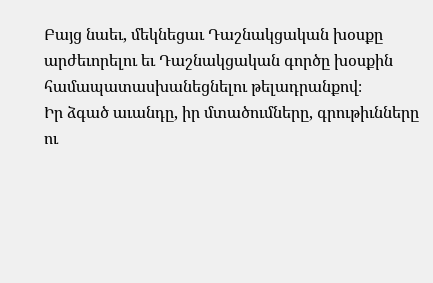Բայց նաեւ, մեկնեցաւ Դաշնակցական խօսքը արժեւորելու եւ Դաշնակցական գործը խօսքին համապատասխանեցնելու թելադրանքով։
Իր ձգած աւանդը, իր մտածումները, գրութիւնները ու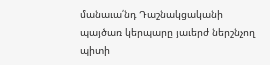մանաւա՛նդ Դաշնակցականի պայծառ կերպարը յաւերժ ներշնչող պիտի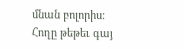մնան բոլորիս։
Հողը թեթեւ գայ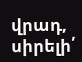վրադ, սիրելի՛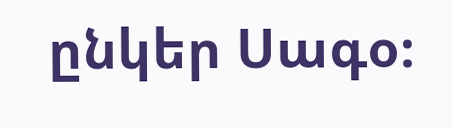ընկեր Սագօ։